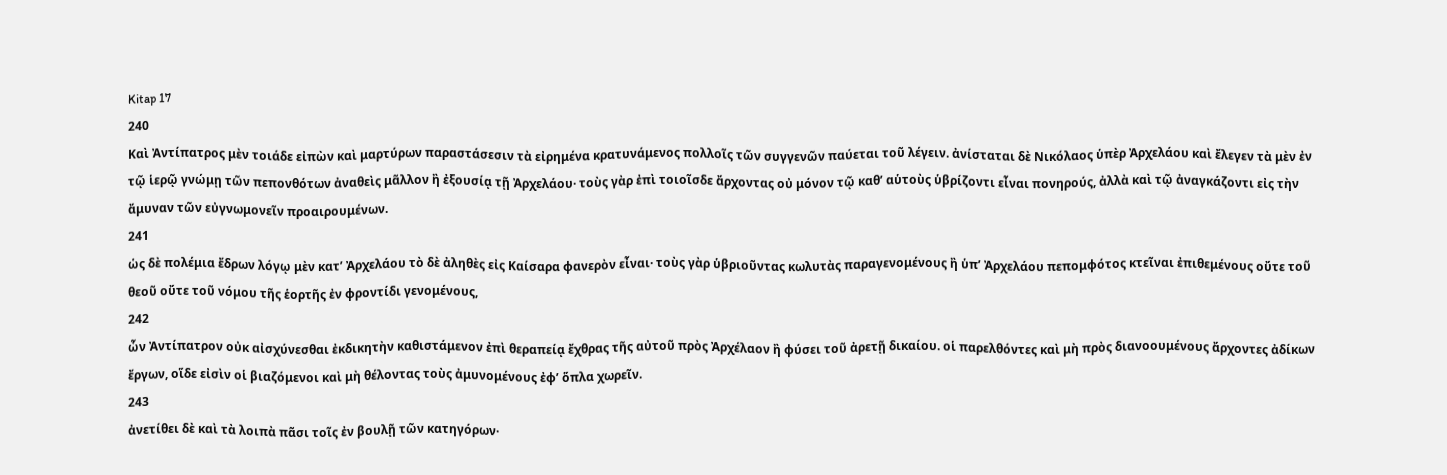Kitap 17
240
Καὶ Ἀντίπατρος μὲν τοιάδε εἰπὼν καὶ μαρτύρων παραστάσεσιν τὰ εἰρημένα κρατυνάμενος πολλοῖς τῶν συγγενῶν παύεται τοῦ λέγειν. ἀνίσταται δὲ Νικόλαος ὑπὲρ Ἀρχελάου καὶ ἔλεγεν τὰ μὲν ἐν τῷ ἱερῷ γνώμῃ τῶν πεπονθότων ἀναθεὶς μᾶλλον ἢ ἐξουσίᾳ τῇ Ἀρχελάου· τοὺς γὰρ ἐπὶ τοιοῖσδε ἄρχοντας οὐ μόνον τῷ καθʼ αὑτοὺς ὑβρίζοντι εἶναι πονηρούς, ἀλλὰ καὶ τῷ ἀναγκάζοντι εἰς τὴν ἄμυναν τῶν εὐγνωμονεῖν προαιρουμένων.
241
ὡς δὲ πολέμια ἔδρων λόγῳ μὲν κατʼ Ἀρχελάου τὸ δὲ ἀληθὲς εἰς Καίσαρα φανερὸν εἶναι· τοὺς γὰρ ὑβριοῦντας κωλυτὰς παραγενομένους ἢ ὑπʼ Ἀρχελάου πεπομφότος κτεῖναι ἐπιθεμένους οὔτε τοῦ θεοῦ οὔτε τοῦ νόμου τῆς ἑορτῆς ἐν φροντίδι γενομένους,
242
ὧν Ἀντίπατρον οὐκ αἰσχύνεσθαι ἐκδικητὴν καθιστάμενον ἐπὶ θεραπείᾳ ἔχθρας τῆς αὐτοῦ πρὸς Ἀρχέλαον ἢ φύσει τοῦ ἀρετῇ δικαίου. οἱ παρελθόντες καὶ μὴ πρὸς διανοουμένους ἄρχοντες ἀδίκων ἔργων, οἵδε εἰσὶν οἱ βιαζόμενοι καὶ μὴ θέλοντας τοὺς ἀμυνομένους ἐφʼ ὅπλα χωρεῖν.
243
ἀνετίθει δὲ καὶ τὰ λοιπὰ πᾶσι τοῖς ἐν βουλῇ τῶν κατηγόρων·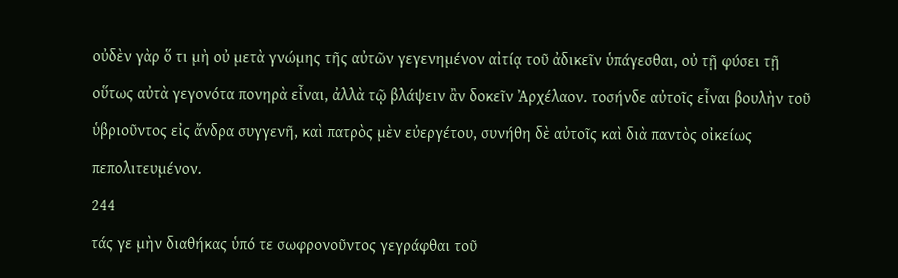οὐδὲν γὰρ ὅ τι μὴ οὐ μετὰ γνώμης τῆς αὐτῶν γεγενημένον αἰτίᾳ τοῦ ἀδικεῖν ὑπάγεσθαι, οὐ τῇ φύσει τῇ οὕτως αὐτὰ γεγονότα πονηρὰ εἶναι, ἀλλὰ τῷ βλάψειν ἂν δοκεῖν Ἀρχέλαον. τοσήνδε αὐτοῖς εἶναι βουλὴν τοῦ ὑβριοῦντος εἰς ἄνδρα συγγενῆ, καὶ πατρὸς μὲν εὐεργέτου, συνήθη δὲ αὐτοῖς καὶ διὰ παντὸς οἰκείως πεπολιτευμένον.
244
τάς γε μὴν διαθήκας ὑπό τε σωφρονοῦντος γεγράφθαι τοῦ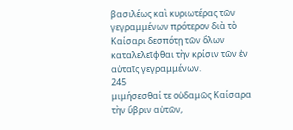βασιλέως καὶ κυριωτέρας τῶν γεγραμμένων πρότερον διὰ τὸ Καίσαρι δεσπότῃ τῶν ὅλων καταλελεῖφθαι τὴν κρίσιν τῶν ἐν αὐταῖς γεγραμμένων.
245
μιμήσεσθαί τε οὐδαμῶς Καίσαρα τὴν ὕβριν αὐτῶν,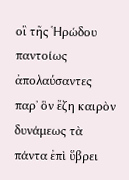οἳ τῆς Ἡρώδου παντοίως ἀπολαύσαντες παρʼ ὃν ἔζη καιρὸν δυνάμεως τὰ πάντα ἐπὶ ὕβρει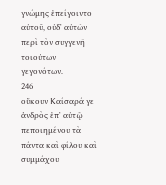γνώμης ἐπείγοιντο αὐτοῦ, οὐδʼ αὐτῶν περὶ τὸν συγγενῆ τοιούτων γεγονότων.
246
οὔκουν Καίσαρά γε ἀνδρὸς ἐπʼ αὐτῷ πεποιημένου τὰ πάντα καὶ φίλου καὶ συμμάχου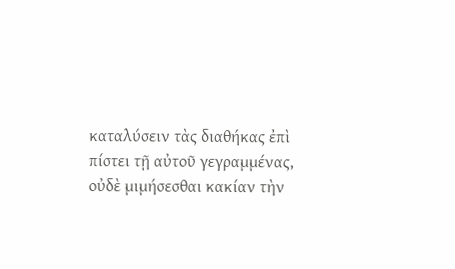καταλύσειν τὰς διαθήκας ἐπὶ πίστει τῇ αὐτοῦ γεγραμμένας, οὐδὲ μιμήσεσθαι κακίαν τὴν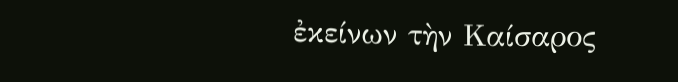ἐκείνων τὴν Καίσαρος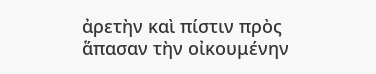ἀρετὴν καὶ πίστιν πρὸς ἅπασαν τὴν οἰκουμένην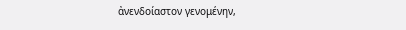ἀνενδοίαστον γενομένην,